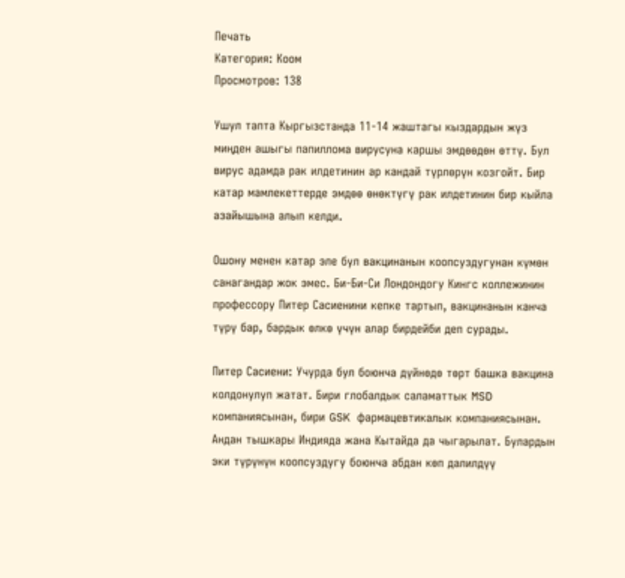Печать
Категория: Коом
Просмотров: 138

Ушул тапта Кыргызстанда 11-14 жаштагы кыздардын жүз миңден ашыгы папиллома вирусуна каршы эмдөөдөн өттү. Бул вирус адамда рак илдетинин ар кандай түрлөрүн козгойт. Бир катар мамлекеттерде эмдөө өнөктүгү рак илдетинин бир кыйла азайышына алып келди.

Ошону менен катар эле бул вакцинанын коопсуздугунан күмөн санагандар жок эмес. Би-Би-Си Лондондогу Кингс коллежинин профессору Питер Сасиенини кепке тартып, вакцинанын канча түрү бар, бардык өлкө үчүн алар бирдейби деп сурады.

Питер Сасиени: Учурда бул боюнча дүйнөдө төрт башка вакцина колдонулуп жатат. Бири глобалдык саламаттык MSD компаниясынан, бири GSK фармацевтикалык компаниясынан. Андан тышкары Индияда жана Кытайда да чыгарылат. Булардын эки түрүнүн коопсуздугу боюнча абдан көп далилдүү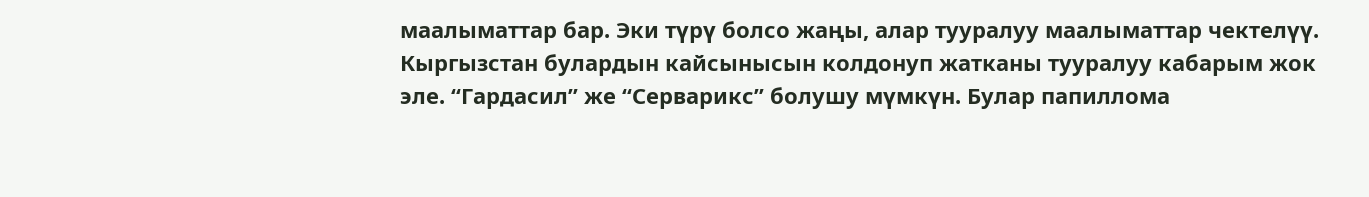маалыматтар бар. Эки түрү болсо жаңы, алар тууралуу маалыматтар чектелүү. Кыргызстан булардын кайсынысын колдонуп жатканы тууралуу кабарым жок эле. “Гардасил” же “Серварикс” болушу мүмкүн. Булар папиллома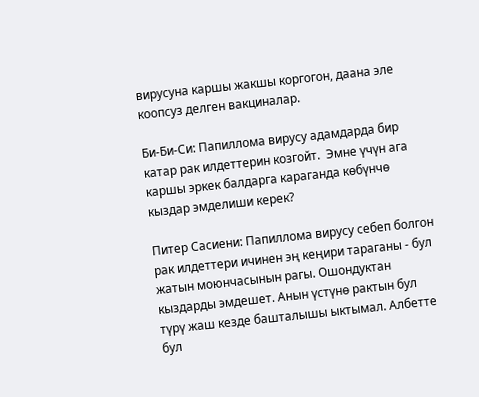вирусуна каршы жакшы коргогон, даана эле коопсуз делген вакциналар.

Би-Би-Си: Папиллома вирусу адамдарда бир катар рак илдеттерин козгойт.  Эмне үчүн ага каршы эркек балдарга караганда көбүнчө кыздар эмделиши керек?

Питер Сасиени: Папиллома вирусу себеп болгон рак илдеттери ичинен эң кеңири тараганы - бул жатын моюнчасынын рагы. Ошондуктан кыздарды эмдешет. Анын үстүнө рактын бул түрү жаш кезде башталышы ыктымал. Албетте бул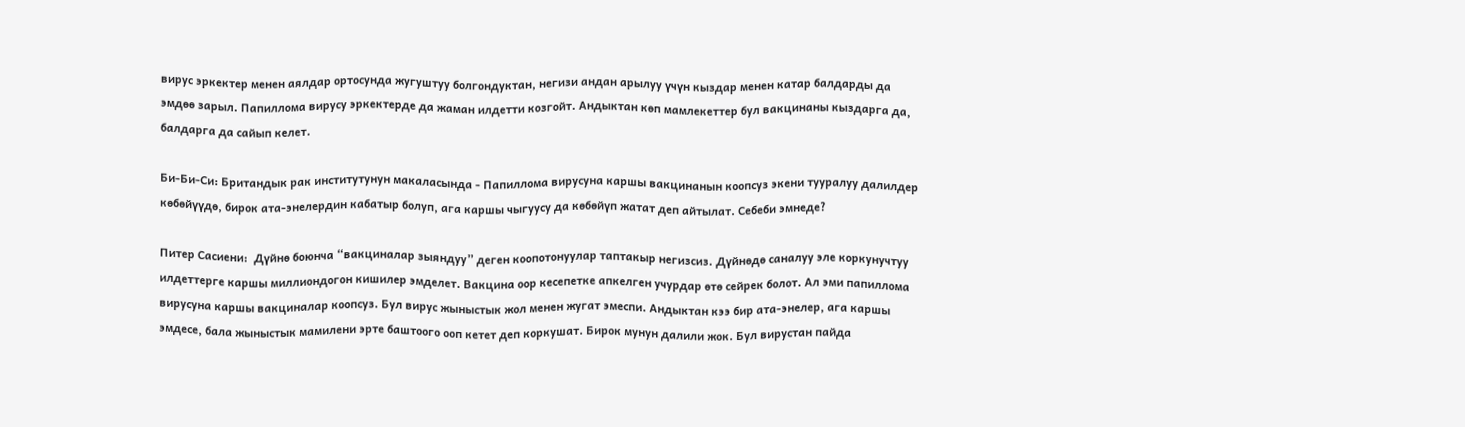вирус эркектер менен аялдар ортосунда жугуштуу болгондуктан, негизи андан арылуу үчүн кыздар менен катар балдарды да эмдөө зарыл. Папиллома вирусу эркектерде да жаман илдетти козгойт. Андыктан көп мамлекеттер бул вакцинаны кыздарга да, балдарга да сайып келет.

Би-Би-Си: Британдык рак институтунун макаласында - Папиллома вирусуна каршы вакцинанын коопсуз экени тууралуу далилдер көбөйүүдө, бирок ата-энелердин кабатыр болуп, ага каршы чыгуусу да көбөйүп жатат деп айтылат. Себеби эмнеде?

Питер Сасиени:  Дүйнө боюнча “вакциналар зыяндуу” деген коопотонуулар таптакыр негизсиз. Дүйнөдө саналуу эле коркунучтуу илдеттерге каршы миллиондогон кишилер эмделет. Вакцина оор кесепетке апкелген учурдар өтө сейрек болот. Ал эми папиллома вирусуна каршы вакциналар коопсуз. Бул вирус жыныстык жол менен жугат эмеспи. Андыктан кээ бир ата-энелер, ага каршы эмдесе, бала жыныстык мамилени эрте баштоого ооп кетет деп коркушат. Бирок мунун далили жок. Бул вирустан пайда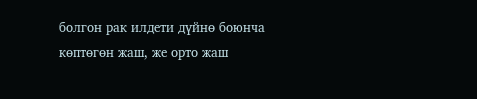болгон рак илдети дүйнө боюнча көптөгөн жаш, же орто жаш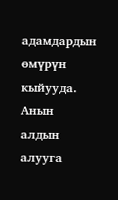адамдардын өмүрүн кыйууда. Анын алдын алууга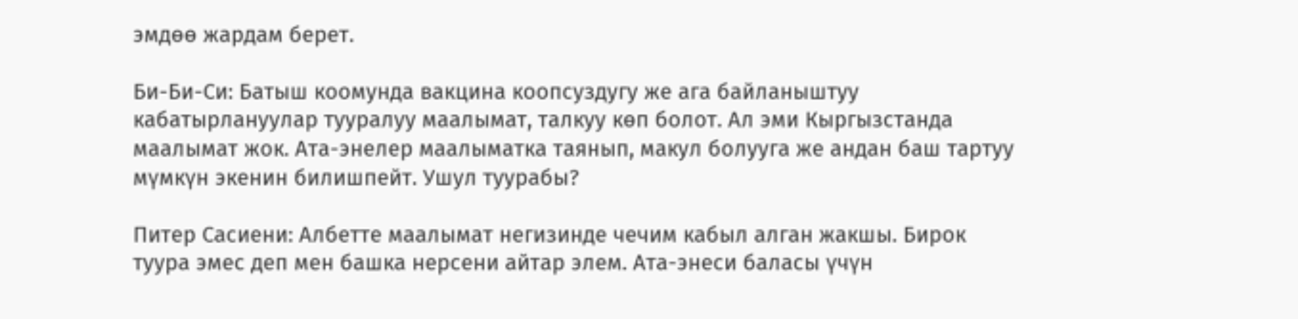эмдөө жардам берет.

Би-Би-Си: Батыш коомунда вакцина коопсуздугу же ага байланыштуу кабатырлануулар тууралуу маалымат, талкуу көп болот. Ал эми Кыргызстанда маалымат жок. Ата-энелер маалыматка таянып, макул болууга же андан баш тартуу мүмкүн экенин билишпейт. Ушул туурабы?

Питер Сасиени: Албетте маалымат негизинде чечим кабыл алган жакшы. Бирок туура эмес деп мен башка нерсени айтар элем. Ата-энеси баласы үчүн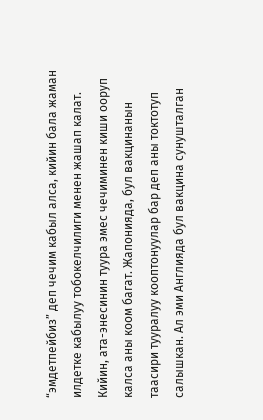“эмдетпейбиз” деп чечим кабыл алса, кийин бала жаман илдетке кабылуу тобокелчилиги менен жашап калат. Кийин, ата-энесинин туура эмес чечиминен киши ооруп калса аны коом багат. Жапонияда, бул вакцинанын таасири тууралуу кооптонуулар бар деп аны токтотуп салышкан. Ал эми Англияда бул вакцина сунушталган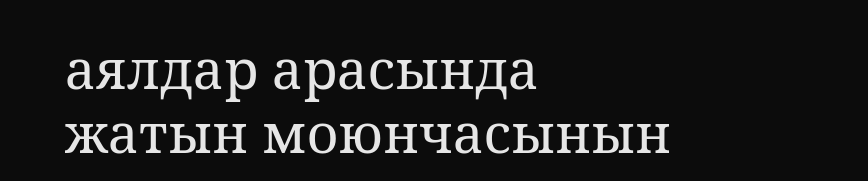аялдар арасында жатын моюнчасынын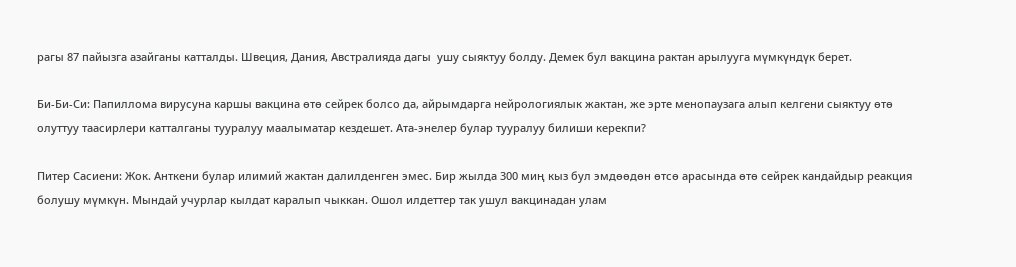рагы 87 пайызга азайганы катталды. Швеция, Дания, Австралияда дагы  ушу сыяктуу болду. Демек бул вакцина рактан арылууга мүмкүндүк берет.

Би-Би-Си: Папиллома вирусуна каршы вакцина өтө сейрек болсо да, айрымдарга нейрологиялык жактан, же эрте менопаузага алып келгени сыяктуу өтө олуттуу таасирлери катталганы тууралуу маалыматар кездешет. Ата-энелер булар тууралуу билиши керекпи?

Питер Сасиени: Жок. Анткени булар илимий жактан далилденген эмес. Бир жылда 300 миң кыз бул эмдөөдөн өтсө арасында өтө сейрек кандайдыр реакция болушу мүмкүн. Мындай учурлар кылдат каралып чыккан. Ошол илдеттер так ушул вакцинадан улам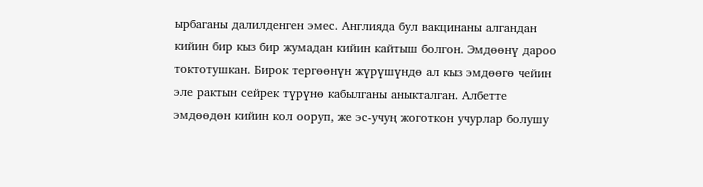ырбаганы далилденген эмес. Англияда бул вакцинаны алгандан кийин бир кыз бир жумадан кийин кайтыш болгон. Эмдөөнү дароо токтотушкан. Бирок тергөөнүн жүрүшүндө ал кыз эмдөөгө чейин эле рактын сейрек түрүнө кабылганы аныкталган. Албетте эмдөөдөн кийин кол ооруп, же эс-учуң жоготкон учурлар болушу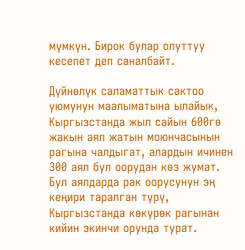мүмкүн. Бирок булар олуттуу кесепет деп саналбайт.

Дүйнөлүк саламаттык сактоо уюмунун маалыматына ылайык, Кыргызстанда жыл сайын 600гө жакын аял жатын моюнчасынын рагына чалдыгат, алардын ичинен 300 аял бул оорудан көз жумат. Бул аялдарда рак оорусунун эң кеңири таралган түрү, Кыргызстанда көкүрөк рагынан кийин экинчи орунда турат.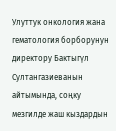Улуттук онкология жана гематология борборунун директору Бактыгүл Султангазиеванын айтымында, соңку мезгилде жаш кыздардын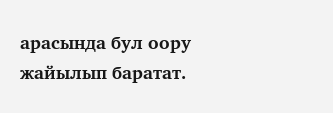арасында бул оору жайылып баратат.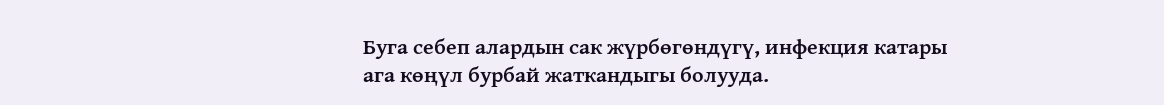Буга себеп алардын сак жүрбөгөндүгү, инфекция катары ага көңүл бурбай жаткандыгы болууда.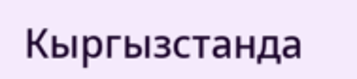Кыргызстанда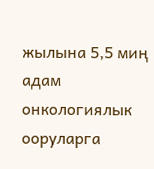жылына 5,5 миң адам онкологиялык ооруларга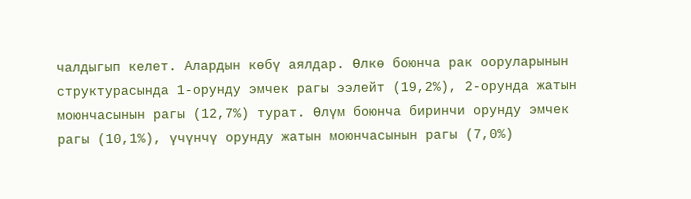чалдыгып келет. Алардын көбү аялдар. Өлкө боюнча рак ооруларынын структурасында 1-орунду эмчек рагы ээлейт (19,2%), 2-орунда жатын моюнчасынын рагы (12,7%) турат. Өлүм боюнча биринчи орунду эмчек рагы (10,1%), үчүнчү орунду жатын моюнчасынын рагы (7,0%)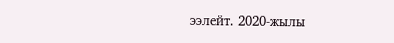ээлейт. 2020-жылы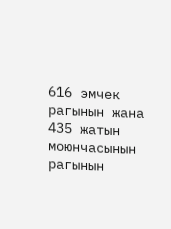616 эмчек рагынын жана 435 жатын моюнчасынын рагынын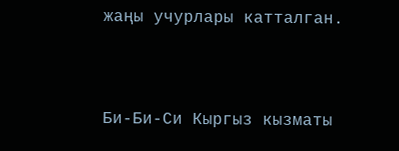жаңы учурлары катталган.



Би-Би-Си Кыргыз кызматы